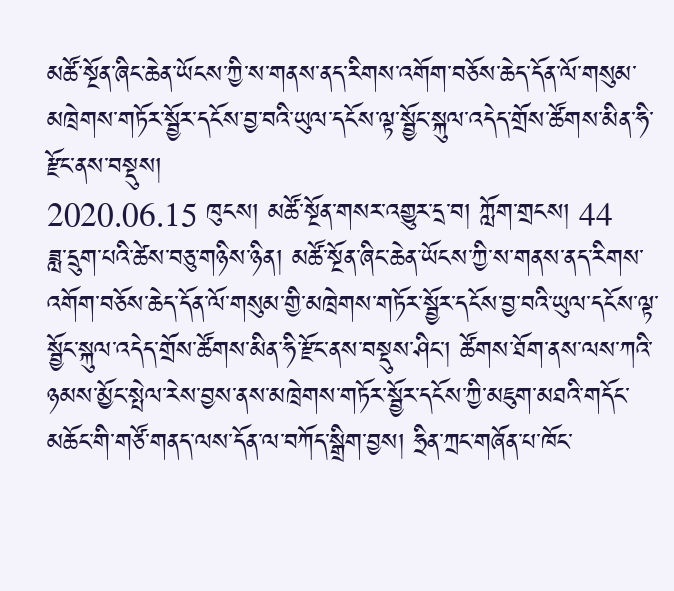མཚོ་སྔོན་ཞིང་ཆེན་ཡོངས་ཀྱི་ས་གནས་ནད་རིགས་འགོག་བཅོས་ཆེད་དོན་ལོ་གསུམ་མཁྲེགས་གཏོར་སྦྱོར་དངོས་བྱ་བའི་ཡུལ་དངོས་ལྟ་སྦྱོང་སྐུལ་འདེད་གྲོས་ཚོགས་མིན་ཧི་རྫོང་ནས་བསྡུས།
2020.06.15 ཁུངས། མཚོ་སྔོན་གསར་འགྱུར་དྲ་བ། ཀློག་གྲངས། 44
ཟླ་དྲུག་པའི་ཚེས་བཅུ་གཉིས་ཉིན། མཚོ་སྔོན་ཞིང་ཆེན་ཡོངས་ཀྱི་ས་གནས་ནད་རིགས་འགོག་བཅོས་ཆེད་དོན་ལོ་གསུམ་གྱི་མཁྲེགས་གཏོར་སྦྱོར་དངོས་བྱ་བའི་ཡུལ་དངོས་ལྟ་སྦྱོང་སྐུལ་འདེད་གྲོས་ཚོགས་མིན་ཧི་རྫོང་ནས་བསྡུས་ཤིང་། ཚོགས་ཐོག་ནས་ལས་ཀའི་ཉམས་མྱོང་སྤེལ་རེས་བྱས་ནས་མཁྲེགས་གཏོར་སྦྱོར་དངོས་ཀྱི་མཇུག་མཐའི་གདོང་མཆོང་གི་གཙོ་གནད་ལས་དོན་ལ་བཀོད་སྒྲིག་བྱས། ཧྲིན་ཀྲང་གཞོན་པ་ཁོང་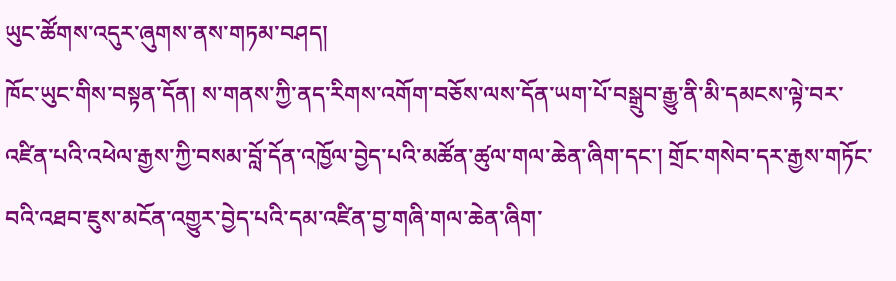ཡུང་ཚོགས་འདུར་ཞུགས་ནས་གཏམ་བཤད།
ཁོང་ཡུང་གིས་བསྟན་དོན། ས་གནས་ཀྱི་ནད་རིགས་འགོག་བཅོས་ལས་དོན་ཡག་པོ་བསྒྲུབ་རྒྱུ་ནི་མི་དམངས་ལྟེ་བར་འཛིན་པའི་འཕེལ་རྒྱས་ཀྱི་བསམ་བློ་དོན་འཁྱོལ་བྱེད་པའི་མཚོན་ཚུལ་གལ་ཆེན་ཞིག་དང་། གྲོང་གསེབ་དར་རྒྱས་གཏོང་བའི་འཐབ་ཇུས་མངོན་འགྱུར་བྱེད་པའི་དམ་འཛིན་བྱ་གཞི་གལ་ཆེན་ཞིག་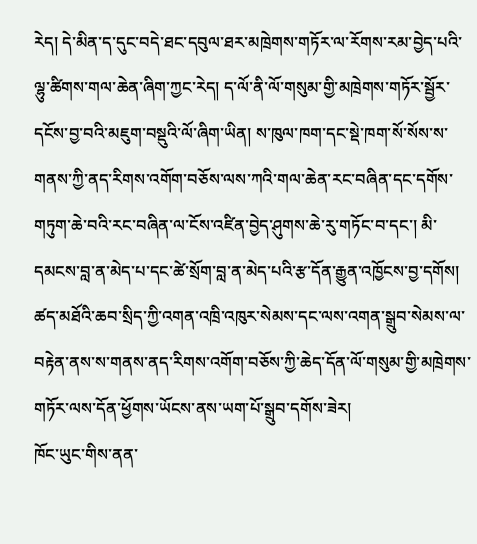རེད། དེ་མིན་ད་དུང་བདེ་ཐང་དབུལ་ཐར་མཁྲེགས་གཏོར་ལ་རོགས་རམ་བྱེད་པའི་ལྷུ་ཚིགས་གལ་ཆེན་ཞིག་ཀྱང་རེད། ད་ལོ་ནི་ལོ་གསུམ་གྱི་མཁྲེགས་གཏོར་སྦྱོར་དངོས་བྱ་བའི་མཇུག་བསྡུའི་ལོ་ཞིག་ཡིན། ས་ཁུལ་ཁག་དང་སྡེ་ཁག་སོ་སོས་ས་གནས་ཀྱི་ནད་རིགས་འགོག་བཅོས་ལས་ཀའི་གལ་ཆེན་རང་བཞིན་དང་དགོས་གཏུག་ཆེ་བའི་རང་བཞིན་ལ་ངོས་འཛིན་བྱེད་ཤུགས་ཆེ་རུ་གཏོང་བ་དང་། མི་དམངས་བླ་ན་མེད་པ་དང་ཚེ་སྲོག་བླ་ན་མེད་པའི་རྩ་དོན་རྒྱུན་འཁྱོངས་བྱ་དགོས། ཚད་མཐོའི་ཆབ་སྲིད་ཀྱི་འགན་འཁྲི་འཁུར་སེམས་དང་ལས་འགན་སྒྲུབ་སེམས་ལ་བརྟེན་ནས་ས་གནས་ནད་རིགས་འགོག་བཅོས་ཀྱི་ཆེད་དོན་ལོ་གསུམ་གྱི་མཁྲེགས་གཏོར་ལས་དོན་ཕྱོགས་ཡོངས་ནས་ཡག་པོ་སྒྲུབ་དགོས་ཟེར།
ཁོང་ཡུང་གིས་ནན་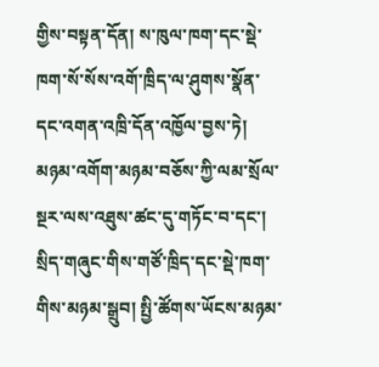གྱིས་བསྟན་དོན། ས་ཁུལ་ཁག་དང་སྡེ་ཁག་སོ་སོས་འགོ་ཁྲིད་ལ་ཤུགས་སྣོན་དང་འགན་འཁྲི་དོན་འཁྱོལ་བྱས་ཏེ། མཉམ་འགོག་མཉམ་བཅོས་ཀྱི་ལམ་སྲོལ་སྔར་ལས་འཐུས་ཚང་དུ་གཏོང་བ་དང་། སྲིད་གཞུང་གིས་གཙོ་ཁྲིད་དང་སྡེ་ཁག་གིས་མཉམ་སྒྲུབ། སྤྱི་ཚོགས་ཡོངས་མཉམ་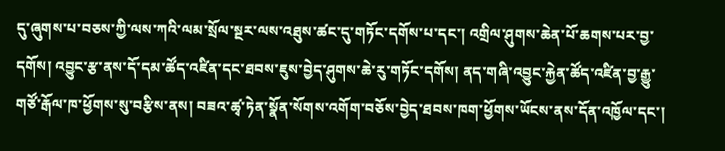དུ་ཞུགས་པ་བཅས་ཀྱི་ལས་ཀའི་ལམ་སྲོལ་སྔར་ལས་འཐུས་ཚང་དུ་གཏོང་དགོས་པ་དང་། འགྲིལ་ཤུགས་ཆེན་པོ་ཆགས་པར་བྱ་དགོས། འབྱུང་རྩ་ནས་དོ་དམ་ཚོད་འཛིན་དང་ཐབས་ཇུས་བྱེད་ཤུགས་ཆེ་རུ་གཏོང་དགོས། ནད་གཞི་འབྱུང་རྐྱེན་ཚོད་འཛིན་བྱ་རྒྱུ་གཙོ་རྒོལ་ཁ་ཕྱོགས་སུ་བརྩིས་ནས། བཟའ་ཚྭ་ཏེན་སྣོན་སོགས་འགོག་བཅོས་བྱེད་ཐབས་ཁག་ཕྱོགས་ཡོངས་ནས་དོན་འཁྱོལ་དང་།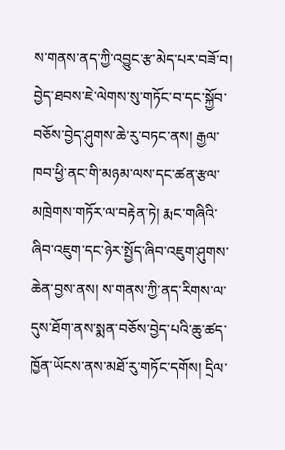ས་གནས་ནད་ཀྱི་འབྱུང་རྩ་མེད་པར་བཟོ་བ། བྱེད་ཐབས་ཇེ་ལེགས་སུ་གཏོང་བ་དང་སྐྱོབ་བཅོས་བྱེད་ཤུགས་ཆེ་རུ་བཏང་ནས། རྒྱལ་ཁབ་ཕྱི་ནང་གི་མཉམ་ལས་དང་ཚན་རྩལ་མཁྲེགས་གཏོར་ལ་བརྟེན་ཏེ། རྨང་གཞིའི་ཞིབ་འཇུག་དང་ཉེར་སྤྱོད་ཞིབ་འཇུག་ཤུགས་ཆེན་བྱས་ནས། ས་གནས་ཀྱི་ནད་རིགས་ལ་དུས་ཐོག་ནས་སྨན་བཅོས་བྱེད་པའི་ཆུ་ཚད་ཁྱོན་ཡོངས་ནས་མཐོ་རུ་གཏོང་དགོས། དྲིལ་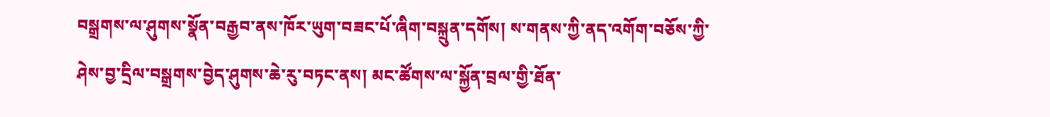བསྒྲགས་ལ་ཤུགས་སྣོན་བརྒྱབ་ནས་ཁོར་ཡུག་བཟང་པོ་ཞིག་བསྐྲུན་དགོས། ས་གནས་ཀྱི་ནད་འགོག་བཅོས་ཀྱི་ཤེས་བྱ་དྲིལ་བསྒྲགས་བྱེད་ཤུགས་ཆེ་རུ་བཏང་ནས། མང་ཚོགས་ལ་སྐྱོན་བྲལ་གྱི་ཐོན་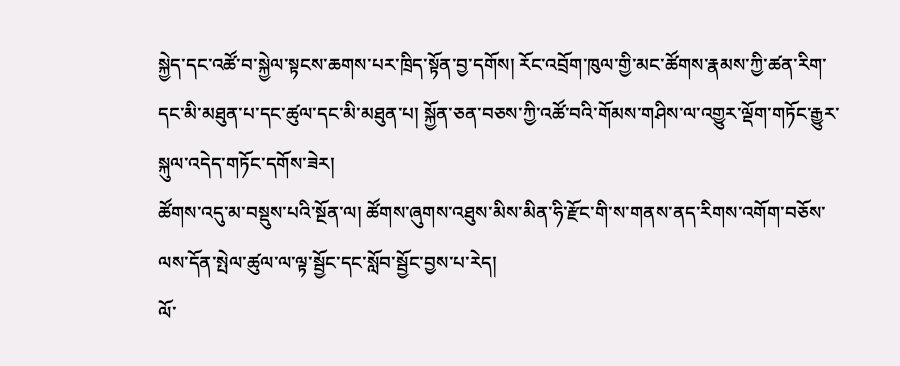སྐྱེད་དང་འཚོ་བ་སྐྱེལ་སྟངས་ཆགས་པར་ཁྲིད་སྟོན་བྱ་དགོས། རོང་འབྲོག་ཁུལ་གྱི་མང་ཚོགས་རྣམས་ཀྱི་ཚན་རིག་དང་མི་མཐུན་པ་དང་ཚུལ་དང་མི་མཐུན་པ། སྐྱོན་ཅན་བཅས་ཀྱི་འཚོ་བའི་གོམས་གཤིས་ལ་འགྱུར་ལྡོག་གཏོང་རྒྱུར་སྐུལ་འདེད་གཏོང་དགོས་ཟེར།
ཚོགས་འདུ་མ་བསྡུས་པའི་སྔོན་ལ། ཚོགས་ཞུགས་འཐུས་མིས་མིན་ཧི་རྫོང་གི་ས་གནས་ནད་རིགས་འགོག་བཅོས་ལས་དོན་སྤེལ་ཚུལ་ལ་ལྟ་སྦྱོང་དང་སློབ་སྦྱོང་བྱས་པ་རེད།
ལོ་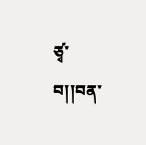ཙྭ་བ།།བན་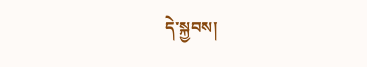དེ་སྐྱབས།